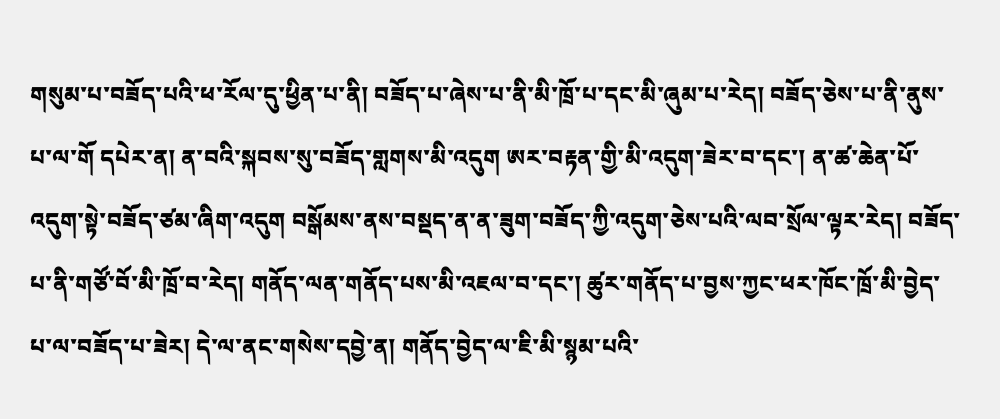གསུམ་པ་བཟོད་པའི་ཕ་རོལ་དུ་ཕྱིན་པ་ནི། བཟོད་པ་ཞེས་པ་ནི་མི་ཁྲོ་པ་དང་མི་ཞུམ་པ་རེད། བཟོད་ཅེས་པ་ནི་ནུས་པ་ལ་གོ དཔེར་ན། ན་བའི་སྐབས་སུ་བཟོད་གླགས་མི་འདུག ཨར་བརྟན་གྱི་མི་འདུག་ཟེར་བ་དང་། ན་ཚ་ཆེན་པོ་འདུག་སྟེ་བཟོད་ཙམ་ཞིག་འདུག བསྒོམས་ནས་བསྡད་ན་ན་ཟུག་བཟོད་ཀྱི་འདུག་ཅེས་པའི་ལབ་སྲོལ་ལྟར་རེད། བཟོད་པ་ནི་གཙོ་བོ་མི་ཁྲོ་བ་རེད། གནོད་ལན་གནོད་པས་མི་འཇལ་བ་དང་། ཚུར་གནོད་པ་བྱས་ཀྱང་ཕར་ཁོང་ཁྲོ་མི་བྱེད་པ་ལ་བཟོད་པ་ཟེར། དེ་ལ་ནང་གསེས་དབྱེ་ན། གནོད་བྱེད་ལ་ཇི་མི་སྙམ་པའི་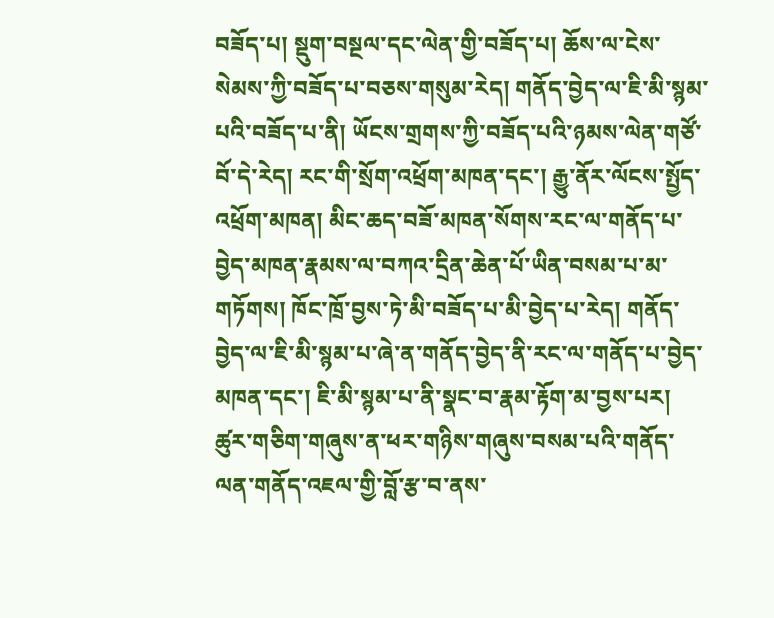བཟོད་པ། སྡུག་བསྔལ་དང་ལེན་གྱི་བཟོད་པ། ཆོས་ལ་ངེས་སེམས་ཀྱི་བཟོད་པ་བཅས་གསུམ་རེད། གནོད་བྱེད་ལ་ཇི་མི་སྙམ་པའི་བཟོད་པ་ནི། ཡོངས་གྲགས་ཀྱི་བཟོད་པའི་ཉམས་ལེན་གཙོ་བོ་དེ་རེད། རང་གི་སྲོག་འཕྲོག་མཁན་དང་། རྒྱུ་ནོར་ལོངས་སྤྱོད་འཕྲོག་མཁན། མིང་ཆད་བཟོ་མཁན་སོགས་རང་ལ་གནོད་པ་བྱེད་མཁན་རྣམས་ལ་བཀའ་དྲིན་ཆེན་པོ་ཡིན་བསམ་པ་མ་གཏོགས། ཁོང་ཁྲོ་བྱས་ཏེ་མི་བཟོད་པ་མི་བྱེད་པ་རེད། གནོད་བྱེད་ལ་ཇི་མི་སྙམ་པ་ཞེ་ན་གནོད་བྱེད་ནི་རང་ལ་གནོད་པ་བྱེད་མཁན་དང་། ཇི་མི་སྙམ་པ་ནི་སྣང་བ་རྣམ་རྟོག་མ་བྱས་པར། ཚུར་གཅིག་གཞུས་ན་ཕར་གཉིས་གཞུས་བསམ་པའི་གནོད་ལན་གནོད་འཇལ་གྱི་བློ་རྩ་བ་ནས་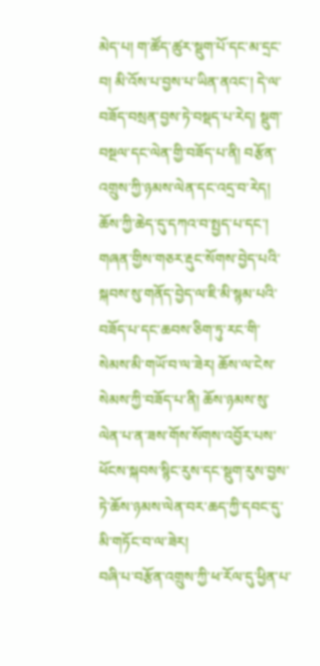མེད་པ། ག་ཚོད་ཚུར་སྡུག་པོ་དང་མ་དྲང་བ། མི་འོས་པ་བྱས་པ་ཡིན་ནའང་། དེ་ལ་བཟོད་བསྲན་བྱས་ཏེ་བསྡད་པ་རེད། སྡུག་བསྔལ་དང་ལེན་གྱི་བཟོད་པ་ནི། བརྩོན་འགྲུས་ཀྱི་ཉམས་ལེན་དང་འདྲ་བ་རེད། ཆོས་ཀྱི་ཆེད་དུ་དཀའ་བ་སྤྱད་པ་དང་། གཞན་གྱིས་གཅར་རྡུང་སོགས་བྱེད་པའི་སྐབས་སུ་གནོད་བྱེད་ལ་ཇི་མི་སྙམ་པའི་བཟོད་པ་དང་ཆབས་ཅིག་ཏུ་རང་གི་སེམས་མི་གཡོ་བ་ལ་ཟེར། ཆོས་ལ་ངེས་སེམས་ཀྱི་བཟོད་པ་ནི། ཆོས་ཉམས་སུ་ལེན་པ་ན་ཟས་གོས་སོགས་འབྱོར་པས་ཕོངས་སྐབས་སྙིང་རུས་དང་སྡུག་རུས་བྱས་ཏེ་ཆོས་ཉམས་ལེན་བར་ཆད་ཀྱི་དབང་དུ་མི་གཏོང་བ་ལ་ཟེར།
བཞི་པ་བརྩོན་འགྲུས་ཀྱི་ཕ་རོལ་དུ་ཕྱིན་པ་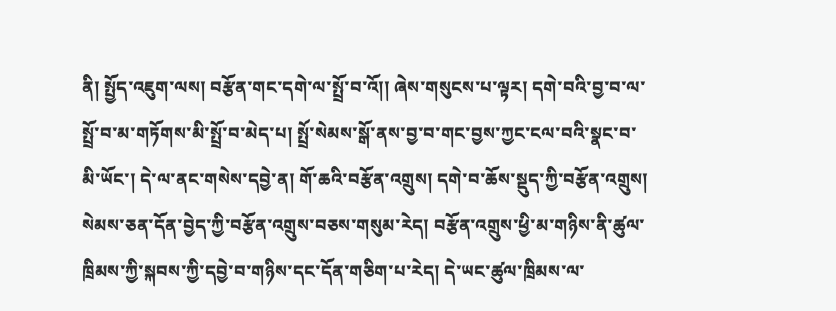ནི། སྤྱོད་འཇུག་ལས། བརྩོན་གང་དགེ་ལ་སྤྲོ་བ་འོ།། ཞེས་གསུངས་པ་ལྟར། དགེ་བའི་བྱ་བ་ལ་སྤྲོ་བ་མ་གཏོགས་མི་སྤྲོ་བ་མེད་པ། སྤྲོ་སེམས་སྒོ་ནས་བྱ་བ་གང་བྱས་ཀྱང་ངལ་བའི་སྣང་བ་མི་ཡོང་། དེ་ལ་ནང་གསེས་དབྱེ་ན། གོ་ཆའི་བརྩོན་འགྲུས། དགེ་བ་ཆོས་སྡུད་ཀྱི་བརྩོན་འགྲུས། སེམས་ཅན་དོན་བྱེད་ཀྱི་བརྩོན་འགྲུས་བཅས་གསུམ་རེད། བརྩོན་འགྲུས་ཕྱི་མ་གཉིས་ནི་ཚུལ་ཁྲིམས་ཀྱི་སྐབས་ཀྱི་དབྱེ་བ་གཉིས་དང་དོན་གཅིག་པ་རེད། དེ་ཡང་ཚུལ་ཁྲིམས་ལ་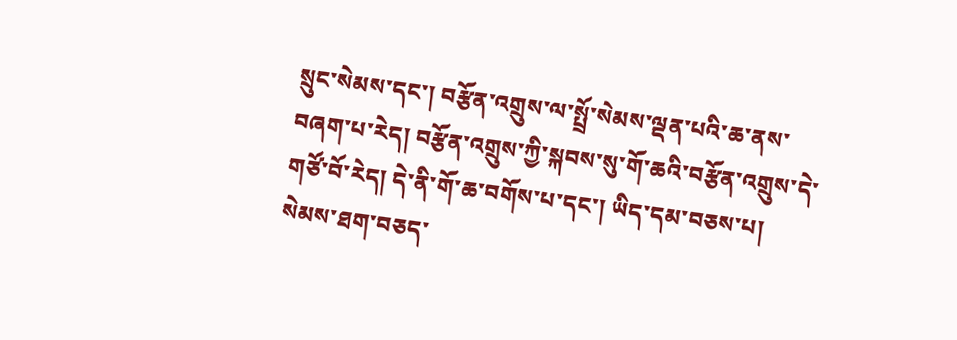སྲུང་སེམས་དང་། བརྩོན་འགྲུས་ལ་སྤྲོ་སེམས་ལྡན་པའི་ཆ་ནས་བཞག་པ་རེད། བརྩོན་འགྲུས་ཀྱི་སྐབས་སུ་གོ་ཆའི་བརྩོན་འགྲུས་དེ་གཙོ་བོ་རེད། དེ་ནི་གོ་ཆ་བགོས་པ་དང་། ཡིད་དམ་བཅས་པ། སེམས་ཐག་བཅད་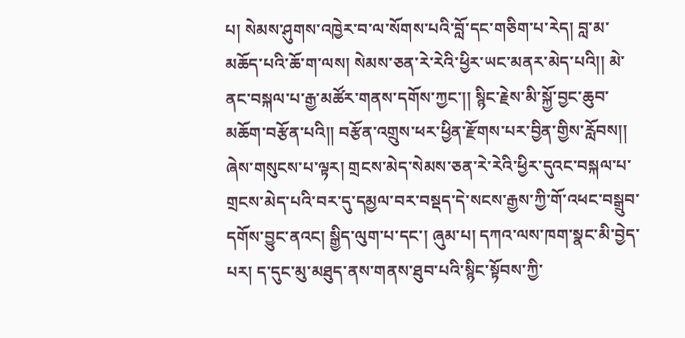པ། སེམས་ཤུགས་འཁྱེར་བ་ལ་སོགས་པའི་བློ་དང་གཅིག་པ་རེད། བླ་མ་མཆོད་པའི་ཆོ་ག་ལས། སེམས་ཅན་རེ་རེའི་ཕྱིར་ཡང་མནར་མེད་པའི།། མེ་ནང་བསྐལ་པ་རྒྱ་མཚོར་གནས་དགོས་ཀྱང་།། སྙིང་རྗེས་མི་སྐྱོ་བྱང་ཆུབ་མཆོག་བརྩོན་པའི།། བརྩོན་འགྲུས་ཕར་ཕྱིན་རྫོགས་པར་བྱིན་གྱིས་རློབས།། ཞེས་གསུངས་པ་ལྟར། གྲངས་མེད་སེམས་ཅན་རེ་རེའི་ཕྱིར་དུའང་བསྐལ་པ་གྲངས་མེད་པའི་བར་དུ་དམྱལ་བར་བསྡད་དེ་སངས་རྒྱས་ཀྱི་གོ་འཕང་བསྒྲུབ་དགོས་བྱུང་ནའང། སྒྱིད་ལུག་པ་དང་། ཞུམ་པ། དཀའ་ལས་ཁག་སྣང་མི་བྱེད་པར། ད་དུང་མུ་མཐུད་ནས་གནས་ཐུབ་པའི་སྙིང་སྟོབས་ཀྱི་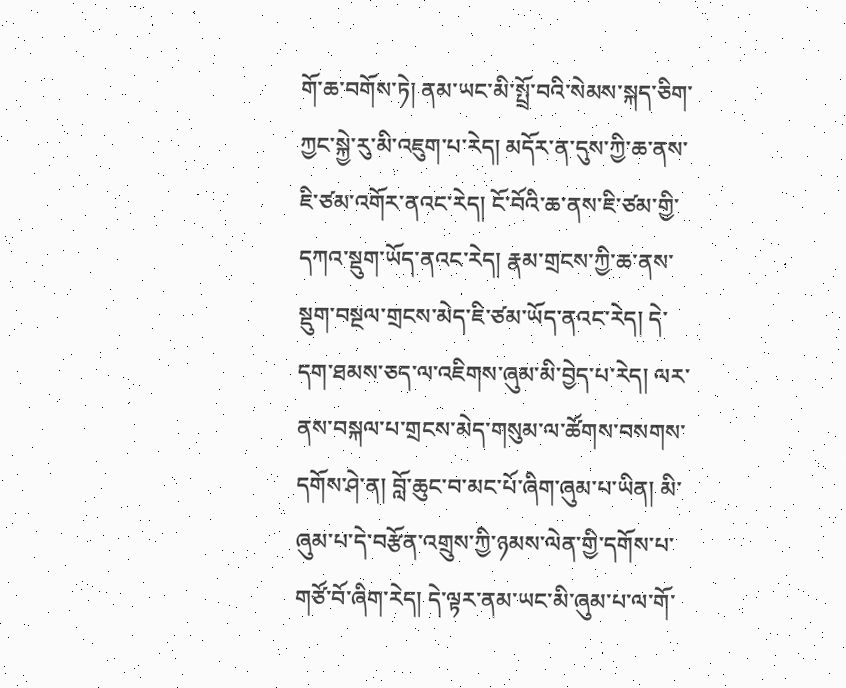གོ་ཆ་བགོས་ཏེ། ནམ་ཡང་མི་སྤྲོ་བའི་སེམས་སྐད་ཅིག་ཀྱང་སྐྱེ་རུ་མི་འཇུག་པ་རེད། མདོར་ན་དུས་ཀྱི་ཆ་ནས་ཇི་ཙམ་འགོར་ནའང་རེད། ངོ་བོའི་ཆ་ནས་ཇི་ཙམ་གྱི་དཀའ་སྡུག་ཡོད་ནའང་རེད། རྣམ་གྲངས་ཀྱི་ཆ་ནས་སྡུག་བསྔལ་གྲངས་མེད་ཇི་ཙམ་ཡོད་ནའང་རེད། དེ་དག་ཐམས་ཅད་ལ་འཇིགས་ཞུམ་མི་བྱེད་པ་རེད། ལར་ནས་བསྐལ་པ་གྲངས་མེད་གསུམ་ལ་ཚོགས་བསགས་དགོས་ཤེ་ན། བློ་ཆུང་བ་མང་པོ་ཞིག་ཞུམ་པ་ཡིན། མི་ཞུམ་པ་དེ་བརྩོན་འགྲུས་ཀྱི་ཉམས་ལེན་གྱི་དགོས་པ་གཙོ་བོ་ཞིག་རེད། དེ་ལྟར་ནམ་ཡང་མི་ཞུམ་པ་ལ་གོ་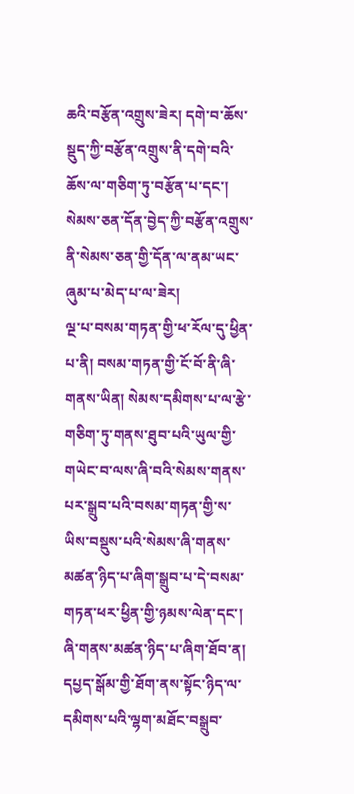ཆའི་བརྩོན་འགྲུས་ཟེར། དགེ་བ་ཆོས་སྡུད་ཀྱི་བརྩོན་འགྲུས་ནི་དགེ་བའི་ཆོས་ལ་གཅིག་ཏུ་བརྩོན་པ་དང་། སེམས་ཅན་དོན་བྱེད་ཀྱི་བརྩོན་འགྲུས་ནི་སེམས་ཅན་གྱི་དོན་ལ་ནམ་ཡང་ཞུམ་པ་མེད་པ་ལ་ཟེར།
ལྔ་པ་བསམ་གཏན་གྱི་ཕ་རོལ་དུ་ཕྱིན་པ་ནི། བསམ་གཏན་གྱི་ངོ་བོ་ནི་ཞི་གནས་ཡིན། སེམས་དམིགས་པ་ལ་རྩེ་གཅིག་ཏུ་གནས་ཐུབ་པའི་ཡུལ་གྱི་གཡེང་བ་ལས་ཞི་བའི་སེམས་གནས་པར་སྒྲུབ་པའི་བསམ་གཏན་གྱི་ས་ཡིས་བསྡུས་པའི་སེམས་ཞི་གནས་མཚན་ཉིད་པ་ཞིག་སྒྲུབ་པ་དེ་བསམ་གཏན་ཕར་ཕྱིན་གྱི་ཉམས་ལེན་དང་། ཞི་གནས་མཚན་ཉིད་པ་ཞིག་ཐོབ་ན། དཔྱད་སྒོམ་གྱི་ཐོག་ནས་སྟོང་ཉིད་ལ་དམིགས་པའི་ལྷག་མཐོང་བསྒྲུབ་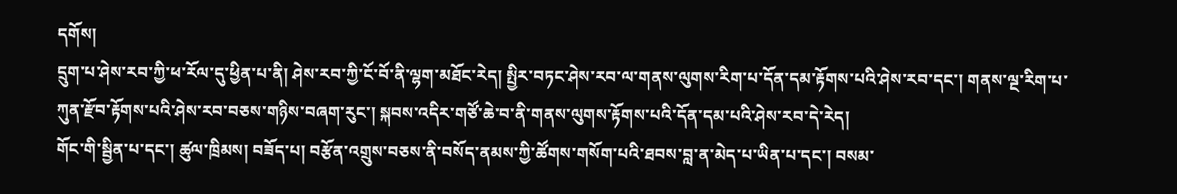དགོས།
དྲུག་པ་ཤེས་རབ་ཀྱི་ཕ་རོལ་དུ་ཕྱིན་པ་ནི། ཤེས་རབ་ཀྱི་ངོ་བོ་ནི་ལྷག་མཐོང་རེད། སྤྱིར་བཏང་ཤེས་རབ་ལ་གནས་ལུགས་རིག་པ་དོན་དམ་རྟོགས་པའི་ཤེས་རབ་དང་། གནས་ལྔ་རིག་པ་ཀུན་རྫོབ་རྟོགས་པའི་ཤེས་རབ་བཅས་གཉིས་བཞག་རུང་། སྐབས་འདིར་གཙོ་ཆེ་བ་ནི་གནས་ལུགས་རྟོགས་པའི་དོན་དམ་པའི་ཤེས་རབ་དེ་རེད།
གོང་གི་སྦྱིན་པ་དང་། ཚུལ་ཁྲིམས། བཟོད་པ། བརྩོན་འགྲུས་བཅས་ནི་བསོད་ནམས་ཀྱི་ཚོགས་གསོག་པའི་ཐབས་བླ་ན་མེད་པ་ཡིན་པ་དང་། བསམ་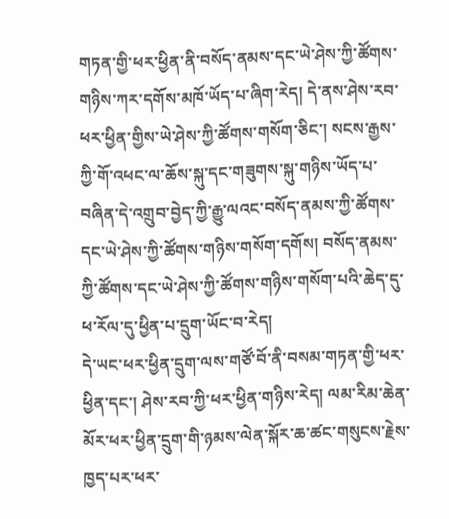གཏན་གྱི་ཕར་ཕྱིན་ནི་བསོད་ནམས་དང་ཡེ་ཤེས་ཀྱི་ཚོགས་གཉིས་ཀར་དགོས་མཁོ་ཡོད་པ་ཞིག་རེད། དེ་ནས་ཤེས་རབ་ཕར་ཕྱིན་གྱིས་ཡེ་ཤེས་ཀྱི་ཚོགས་གསོག་ཅིང་། སངས་རྒྱས་ཀྱི་གོ་འཕང་ལ་ཆོས་སྐུ་དང་གཟུགས་སྐུ་གཉིས་ཡོད་པ་བཞིན་དེ་འགྲུབ་བྱེད་ཀྱི་རྒྱུ་ལའང་བསོད་ནམས་ཀྱི་ཚོགས་དང་ཡེ་ཤེས་ཀྱི་ཚོགས་གཉིས་གསོག་དགོས། བསོད་ནམས་ཀྱི་ཚོགས་དང་ཡེ་ཤེས་ཀྱི་ཚོགས་གཉིས་གསོག་པའི་ཆེད་དུ་ཕ་རོལ་དུ་ཕྱིན་པ་དྲུག་ཡོང་བ་རེད།
དེ་ཡང་ཕར་ཕྱིན་དྲུག་ལས་གཙོ་བོ་ནི་བསམ་གཏན་གྱི་ཕར་ཕྱིན་དང་། ཤེས་རབ་ཀྱི་ཕར་ཕྱིན་གཉིས་རེད། ལམ་རིམ་ཆེན་མོར་ཕར་ཕྱིན་དྲུག་གི་ཉམས་ལེན་སྐོར་ཆ་ཚང་གསུངས་རྗེས་ཁྱད་པར་ཕར་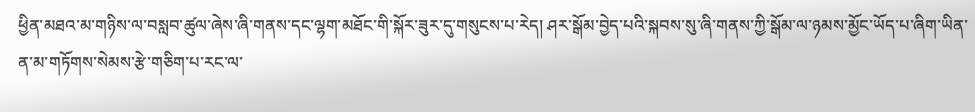ཕྱིན་མཐའ་མ་གཉིས་ལ་བསླབ་ཚུལ་ཞེས་ཞི་གནས་དང་ལྷག་མཐོང་གི་སྐོར་ཟུར་དུ་གསུངས་པ་རེད། ཤར་སྒོམ་བྱེད་པའི་སྐབས་སུ་ཞི་གནས་ཀྱི་སྒོམ་ལ་ཉམས་མྱོང་ཡོད་པ་ཞིག་ཡིན་ན་མ་གཏོགས་སེམས་རྩེ་གཅིག་པ་རང་ལ་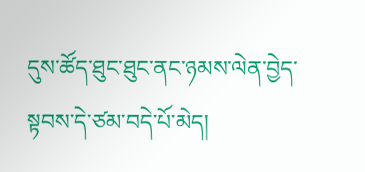དུས་ཚོད་ཐུང་ཐུང་ནང་ཉམས་ལེན་བྱེད་སྟབས་དེ་ཙམ་བདེ་པོ་མེད།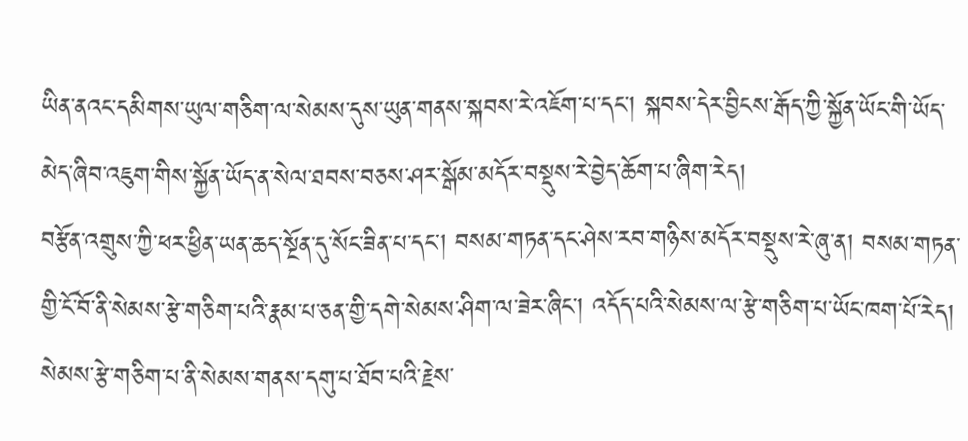ཡིན་ནའང་དམིགས་ཡུལ་གཅིག་ལ་སེམས་དུས་ཡུན་གནས་སྐབས་རེ་འཇོག་པ་དང་། སྐབས་དེར་བྱིངས་རྒོད་ཀྱི་སྐྱོན་ཡོང་གི་ཡོད་མེད་ཞིབ་འཇུག་གིས་སྐྱོན་ཡོད་ན་སེལ་ཐབས་བཅས་ཤར་སྒོམ་མདོར་བསྡུས་རེ་བྱེད་ཆོག་པ་ཞིག་རེད།
བརྩོན་འགྲུས་ཀྱི་ཕར་ཕྱིན་ཡན་ཆད་སྔོན་དུ་སོང་ཟིན་པ་དང་། བསམ་གཏན་དང་ཤེས་རབ་གཉིས་མདོར་བསྡུས་རེ་ཞུ་ན། བསམ་གཏན་གྱི་ངོ་བོ་ནི་སེམས་རྩེ་གཅིག་པའི་རྣམ་པ་ཅན་གྱི་དགེ་སེམས་ཤིག་ལ་ཟེར་ཞིང་། འདོད་པའི་སེམས་ལ་རྩེ་གཅིག་པ་ཡོང་ཁག་པོ་རེད། སེམས་རྩེ་གཅིག་པ་ནི་སེམས་གནས་དགུ་པ་ཐོབ་པའི་རྗེས་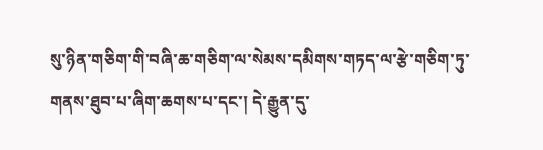སུ་ཉིན་གཅིག་གི་བཞི་ཆ་གཅིག་ལ་སེམས་དམིགས་གཏད་ལ་རྩེ་གཅིག་ཏུ་གནས་ཐུབ་པ་ཞིག་ཆགས་པ་དང་། དེ་རྒྱུན་དུ་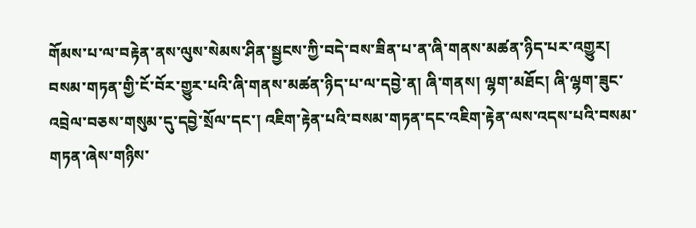གོམས་པ་ལ་བརྟེན་ནས་ལུས་སེམས་ཤིན་སྦྱངས་ཀྱི་བདེ་བས་ཟིན་པ་ན་ཞི་གནས་མཚན་ཉིད་པར་འགྱུར། བསམ་གཏན་གྱི་ངོ་བོར་གྱུར་པའི་ཞི་གནས་མཚན་ཉིད་པ་ལ་དབྱེ་ན། ཞི་གནས། ལྷག་མཐོང། ཞི་ལྷག་ཟུང་འབྲེལ་བཅས་གསུམ་དུ་དབྱེ་སྲོལ་དང་། འཇིག་རྟེན་པའི་བསམ་གཏན་དང་འཇིག་རྟེན་ལས་འདས་པའི་བསམ་གཏན་ཞེས་གཉིས་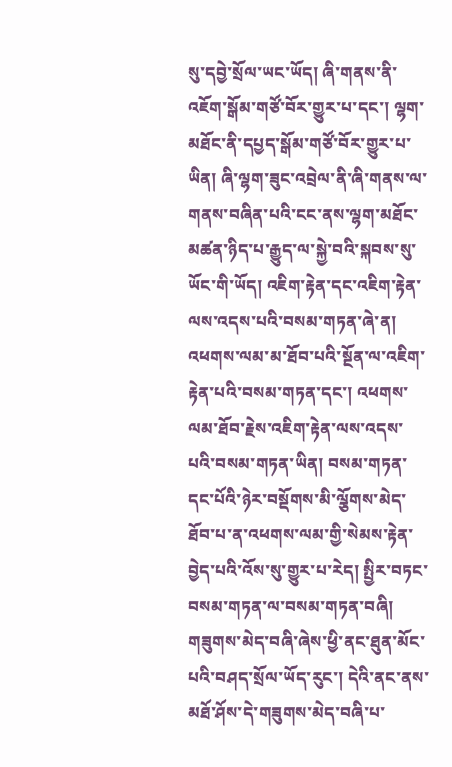སུ་དབྱེ་སྲོལ་ཡང་ཡོད། ཞི་གནས་ནི་འཇོག་སྒོམ་གཙོ་བོར་གྱུར་པ་དང་། ལྷག་མཐོང་ནི་དཔྱད་སྒོམ་གཙོ་བོར་གྱུར་པ་ཡིན། ཞི་ལྷག་ཟུང་འབྲེལ་ནི་ཞི་གནས་ལ་གནས་བཞིན་པའི་ངང་ནས་ལྷག་མཐོང་མཚན་ཉིད་པ་རྒྱུད་ལ་སྐྱེ་བའི་སྐབས་སུ་ཡོང་གི་ཡོད། འཇིག་རྟེན་དང་འཇིག་རྟེན་ལས་འདས་པའི་བསམ་གཏན་ཞེ་ན། འཕགས་ལམ་མ་ཐོབ་པའི་སྔོན་ལ་འཇིག་རྟེན་པའི་བསམ་གཏན་དང་། འཕགས་ལམ་ཐོབ་རྗེས་འཇིག་རྟེན་ལས་འདས་པའི་བསམ་གཏན་ཡིན། བསམ་གཏན་དང་པོའི་ཉེར་བསྡོགས་མི་ལྕོགས་མེད་ཐོབ་པ་ན་འཕགས་ལམ་གྱི་སེམས་རྟེན་བྱེད་པའི་འོས་སུ་གྱུར་པ་རེད། སྤྱིར་བཏང་བསམ་གཏན་ལ་བསམ་གཏན་བཞི། གཟུགས་མེད་བཞི་ཞེས་ཕྱི་ནང་ཐུན་མོང་པའི་བཤད་སྲོལ་ཡོད་རུང་། དེའི་ནང་ནས་མཐོ་ཤོས་དེ་གཟུགས་མེད་བཞི་པ་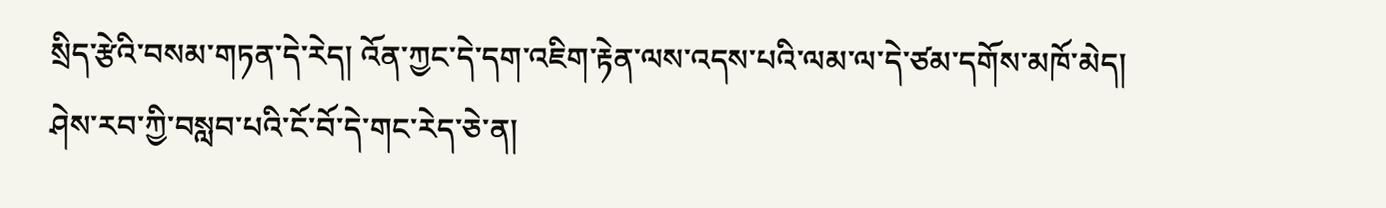སྲིད་རྩེའི་བསམ་གཏན་དེ་རེད། འོན་ཀྱང་དེ་དག་འཇིག་རྟེན་ལས་འདས་པའི་ལམ་ལ་དེ་ཙམ་དགོས་མཁོ་མེད།
ཤེས་རབ་ཀྱི་བསླབ་པའི་ངོ་བོ་དེ་གང་རེད་ཅེ་ན།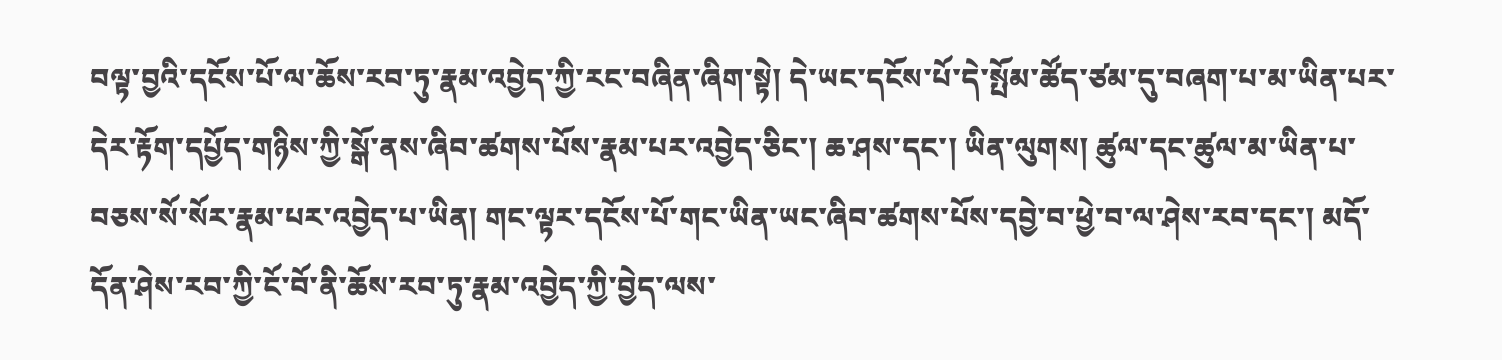བལྟ་བྱའི་དངོས་པོ་ལ་ཆོས་རབ་ཏུ་རྣམ་འབྱེད་ཀྱི་རང་བཞིན་ཞིག་སྟེ། དེ་ཡང་དངོས་པོ་དེ་སྤོམ་ཚོད་ཙམ་དུ་བཞག་པ་མ་ཡིན་པར་དེར་རྟོག་དཔྱོད་གཉིས་ཀྱི་སྒོ་ནས་ཞིབ་ཚགས་པོས་རྣམ་པར་འབྱེད་ཅིང་། ཆ་ཤས་དང་། ཡིན་ལུགས། ཚུལ་དང་ཚུལ་མ་ཡིན་པ་བཅས་སོ་སོར་རྣམ་པར་འབྱེད་པ་ཡིན། གང་ལྟར་དངོས་པོ་གང་ཡིན་ཡང་ཞིབ་ཚགས་པོས་དབྱེ་བ་ཕྱེ་བ་ལ་ཤེས་རབ་དང་། མདོ་དོན་ཤེས་རབ་ཀྱི་ངོ་བོ་ནི་ཆོས་རབ་ཏུ་རྣམ་འབྱེད་ཀྱི་བྱེད་ལས་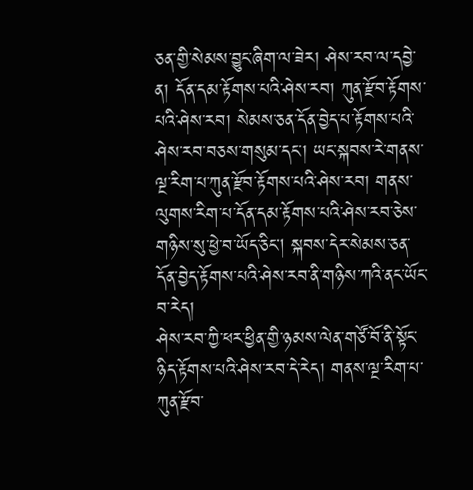ཅན་གྱི་སེམས་བྱུང་ཞིག་ལ་ཟེར། ཤེས་རབ་ལ་དབྱེ་ན། དོན་དམ་རྟོགས་པའི་ཤེས་རབ། ཀུན་རྫོབ་རྟོགས་པའི་ཤེས་རབ། སེམས་ཅན་དོན་བྱེད་པ་རྟོགས་པའི་ཤེས་རབ་བཅས་གསུམ་དང་། ཡང་སྐབས་རེ་གནས་ལྔ་རིག་པ་ཀུན་རྫོབ་རྟོགས་པའི་ཤེས་རབ། གནས་ལུགས་རིག་པ་དོན་དམ་རྟོགས་པའི་ཤེས་རབ་ཅེས་གཉིས་སུ་ཕྱེ་བ་ཡོད་ཅིང། སྐབས་དེར་སེམས་ཅན་དོན་བྱེད་རྟོགས་པའི་ཤེས་རབ་ནི་གཉིས་ཀའི་ནང་ཡོང་བ་རེད།
ཤེས་རབ་ཀྱི་ཕར་ཕྱིན་གྱི་ཉམས་ལེན་གཙོ་བོ་ནི་སྟོང་ཉིད་རྟོགས་པའི་ཤེས་རབ་དེ་རེད། གནས་ལྔ་རིག་པ་ཀུན་རྫོབ་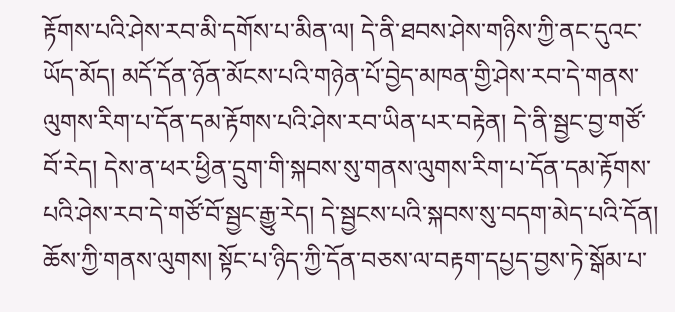རྟོགས་པའི་ཤེས་རབ་མི་དགོས་པ་མིན་ལ། དེ་ནི་ཐབས་ཤེས་གཉིས་ཀྱི་ནང་དུའང་ཡོད་མོད། མདོ་དོན་ཉོན་མོངས་པའི་གཉེན་པོ་བྱེད་མཁན་གྱི་ཤེས་རབ་དེ་གནས་ལུགས་རིག་པ་དོན་དམ་རྟོགས་པའི་ཤེས་རབ་ཡིན་པར་བརྟེན། དེ་ནི་སྦྱང་བྱ་གཙོ་བོ་རེད། དེས་ན་ཕར་ཕྱིན་དྲུག་གི་སྐབས་སུ་གནས་ལུགས་རིག་པ་དོན་དམ་རྟོགས་པའི་ཤེས་རབ་དེ་གཙོ་བོ་སྦྱང་རྒྱུ་རེད། དེ་སྦྱངས་པའི་སྐབས་སུ་བདག་མེད་པའི་དོན། ཆོས་ཀྱི་གནས་ལུགས། སྟོང་པ་ཉིད་ཀྱི་དོན་བཅས་ལ་བརྟག་དཔྱད་བྱས་ཏེ་སྒོམ་པ་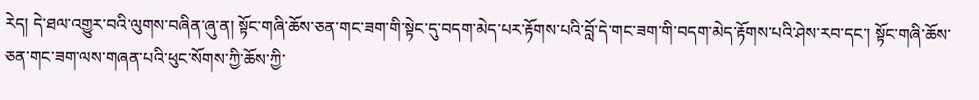རེད། དེ་ཐལ་འགྱུར་བའི་ལུགས་བཞིན་ཞུ་ན། སྟོང་གཞི་ཆོས་ཅན་གང་ཟག་གི་སྟེང་དུ་བདག་མེད་པར་རྟོགས་པའི་བློ་དེ་གང་ཟག་གི་བདག་མེད་རྟོགས་པའི་ཤེས་རབ་དང་། སྟོང་གཞི་ཆོས་ཅན་གང་ཟག་ལས་གཞན་པའི་ཕུང་སོགས་ཀྱི་ཆོས་ཀྱི་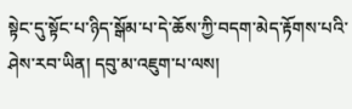སྟེང་དུ་སྟོང་པ་ཉིད་སྒོམ་པ་དེ་ཆོས་ཀྱི་བདག་མེད་རྟོགས་པའི་ཤེས་རབ་ཡིན། དབུ་མ་འཇུག་པ་ལས།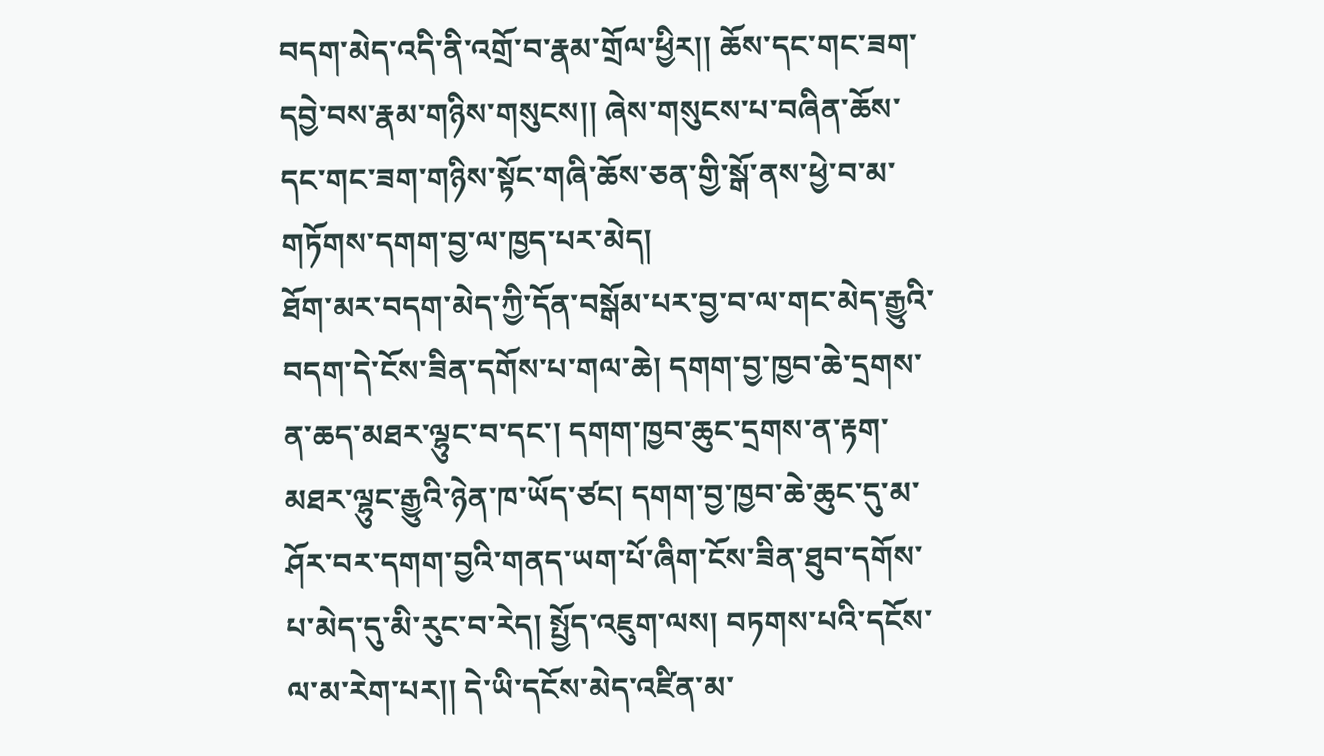བདག་མེད་འདི་ནི་འགྲོ་བ་རྣམ་གྲོལ་ཕྱིར།། ཆོས་དང་གང་ཟག་དབྱེ་བས་རྣམ་གཉིས་གསུངས།། ཞེས་གསུངས་པ་བཞིན་ཆོས་དང་གང་ཟག་གཉིས་སྟོང་གཞི་ཆོས་ཅན་གྱི་སྒོ་ནས་ཕྱེ་བ་མ་གཏོགས་དགག་བྱ་ལ་ཁྱད་པར་མེད།
ཐོག་མར་བདག་མེད་ཀྱི་དོན་བསྒོམ་པར་བྱ་བ་ལ་གང་མེད་རྒྱུའི་བདག་དེ་ངོས་ཟིན་དགོས་པ་གལ་ཆེ། དགག་བྱ་ཁྱབ་ཆེ་དྲགས་ན་ཆད་མཐར་ལྷུང་བ་དང་། དགག་ཁྱབ་ཆུང་དྲགས་ན་རྟག་མཐར་ལྷུང་རྒྱུའི་ཉེན་ཁ་ཡོད་ཙང། དགག་བྱ་ཁྱབ་ཆེ་ཆུང་དུ་མ་ཤོར་བར་དགག་བྱའི་གནད་ཡག་པོ་ཞིག་ངོས་ཟིན་ཐུབ་དགོས་པ་མེད་དུ་མི་རུང་བ་རེད། སྤྱོད་འཇུག་ལས། བཏགས་པའི་དངོས་ལ་མ་རེག་པར།། དེ་ཡི་དངོས་མེད་འཛིན་མ་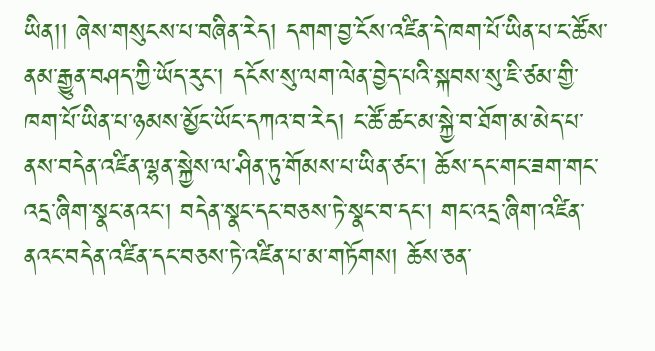ཡིན།། ཞེས་གསུངས་པ་བཞིན་རེད། དགག་བྱ་ངོས་འཛིན་དེ་ཁག་པོ་ཡིན་པ་ང་ཚོས་ནམ་རྒྱུན་བཤད་ཀྱི་ཡོད་རུང་། དངོས་སུ་ལག་ལེན་བྱེད་པའི་སྐབས་སུ་ཇི་ཙམ་གྱི་ཁག་པོ་ཡིན་པ་ཉམས་མྱོང་ཡོང་དཀའ་བ་རེད། ང་ཚོ་ཚང་མ་སྐྱེ་བ་ཐོག་མ་མེད་པ་ནས་བདེན་འཛིན་ལྷན་སྐྱེས་ལ་ཤིན་ཏུ་གོམས་པ་ཡིན་ཙང། ཆོས་དང་གང་ཟག་གང་འདྲ་ཞིག་སྣང་ནའང་། བདེན་སྣང་དང་བཅས་ཏེ་སྣང་བ་དང་། གང་འདྲ་ཞིག་འཛིན་ནའང་བདེན་འཛིན་དང་བཅས་ཏེ་འཛིན་པ་མ་གཏོགས། ཆོས་ཅན་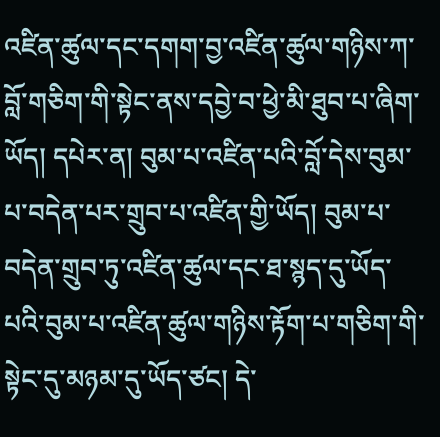འཛིན་ཚུལ་དང་དགག་བྱ་འཛིན་ཚུལ་གཉིས་ཀ་བློ་གཅིག་གི་སྟེང་ནས་དབྱེ་བ་ཕྱེ་མི་ཐུབ་པ་ཞིག་ཡོད། དཔེར་ན། བུམ་པ་འཛིན་པའི་བློ་དེས་བུམ་པ་བདེན་པར་གྲུབ་པ་འཛིན་གྱི་ཡོད། བུམ་པ་བདེན་གྲུབ་ཏུ་འཛིན་ཚུལ་དང་ཐ་སྙད་དུ་ཡོད་པའི་བུམ་པ་འཛིན་ཚུལ་གཉིས་རྟོག་པ་གཅིག་གི་སྟེང་དུ་མཉམ་དུ་ཡོད་ཙང། དེ་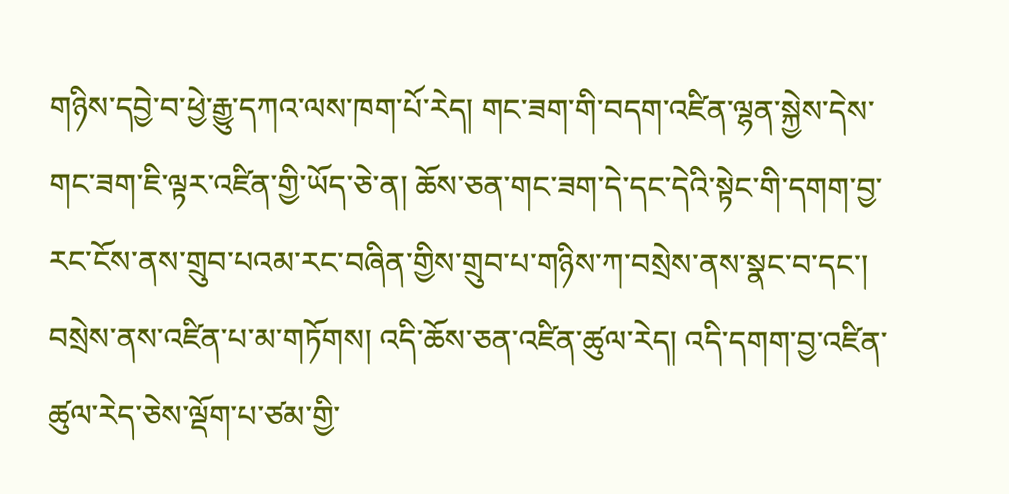གཉིས་དབྱེ་བ་ཕྱེ་རྒྱུ་དཀའ་ལས་ཁག་པོ་རེད། གང་ཟག་གི་བདག་འཛིན་ལྷན་སྐྱེས་དེས་གང་ཟག་ཇི་ལྟར་འཛིན་གྱི་ཡོད་ཅེ་ན། ཆོས་ཅན་གང་ཟག་དེ་དང་དེའི་སྟེང་གི་དགག་བྱ་རང་ངོས་ནས་གྲུབ་པའམ་རང་བཞིན་གྱིས་གྲུབ་པ་གཉིས་ཀ་བསྲེས་ནས་སྣང་བ་དང་། བསྲེས་ནས་འཛིན་པ་མ་གཏོགས། འདི་ཆོས་ཅན་འཛིན་ཚུལ་རེད། འདི་དགག་བྱ་འཛིན་ཚུལ་རེད་ཅེས་ལྡོག་པ་ཙམ་གྱི་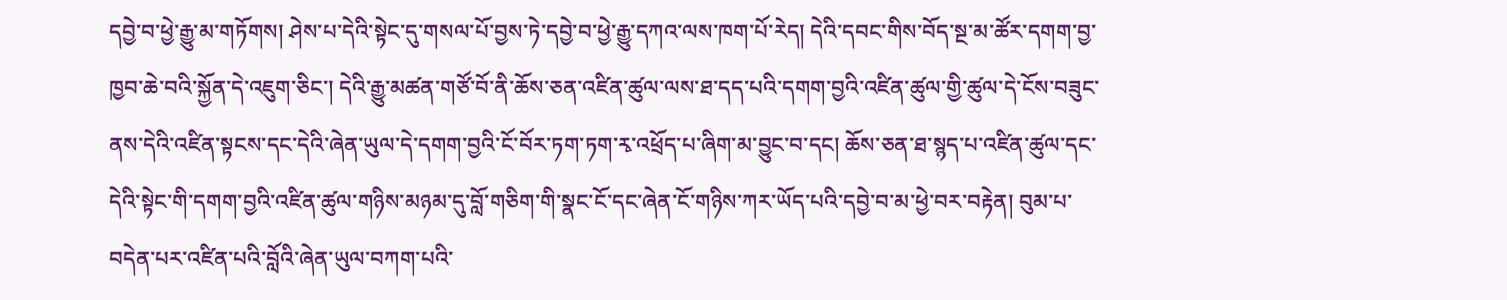དབྱེ་བ་ཕྱེ་རྒྱུ་མ་གཏོགས། ཤེས་པ་དེའི་སྟེང་དུ་གསལ་པོ་བྱས་ཏེ་དབྱེ་བ་ཕྱེ་རྒྱུ་དཀའ་ལས་ཁག་པོ་རེད། དེའི་དབང་གིས་བོད་སྔ་མ་ཚོར་དགག་བྱ་ཁྱབ་ཆེ་བའི་སྐྱོན་དེ་འཇུག་ཅིང་། དེའི་རྒྱུ་མཚན་གཙོ་བོ་ནི་ཆོས་ཅན་འཛིན་ཚུལ་ལས་ཐ་དད་པའི་དགག་བྱའི་འཛིན་ཚུལ་གྱི་ཚུལ་དེ་ངོས་བཟུང་ནས་དེའི་འཛིན་སྟངས་དང་དེའི་ཞེན་ཡུལ་དེ་དགག་བྱའི་ངོ་བོར་ཏག་ཏག་རྭ་འཕྲོད་པ་ཞིག་མ་བྱུང་བ་དང། ཆོས་ཅན་ཐ་སྙད་པ་འཛིན་ཚུལ་དང་དེའི་སྟེང་གི་དགག་བྱའི་འཛིན་ཚུལ་གཉིས་མཉམ་དུ་བློ་གཅིག་གི་སྣང་ངོ་དང་ཞེན་ངོ་གཉིས་ཀར་ཡོད་པའི་དབྱེ་བ་མ་ཕྱེ་བར་བརྟེན། བུམ་པ་བདེན་པར་འཛིན་པའི་བློའི་ཞེན་ཡུལ་བཀག་པའི་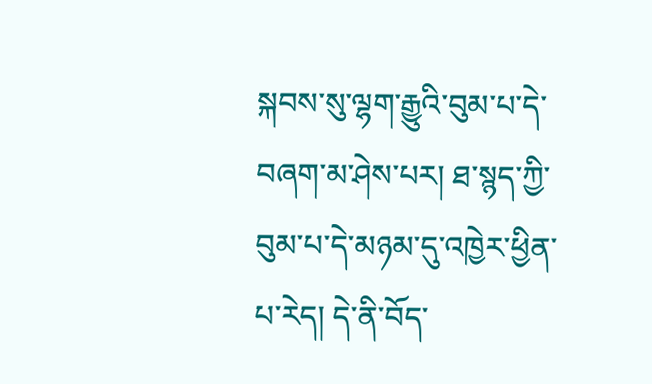སྐབས་སུ་ལྷག་རྒྱུའི་བུམ་པ་དེ་བཞག་མ་ཤེས་པར། ཐ་སྙད་ཀྱི་བུམ་པ་དེ་མཉམ་དུ་འཁྱེར་ཕྱིན་པ་རེད། དེ་ནི་བོད་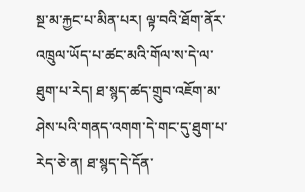སྔ་མ་རྐྱང་པ་མིན་པར། ལྟ་བའི་ཐོག་ནོར་འཁྲུལ་ཡོད་པ་ཚང་མའི་གོལ་ས་དེ་ལ་ཐུག་པ་རེད། ཐ་སྙད་ཚད་གྲུབ་འཇོག་མ་ཤེས་པའི་གནད་འགག་དེ་གང་དུ་ཐུག་པ་རེད་ཅེ་ན། ཐ་སྙད་དེ་དོན་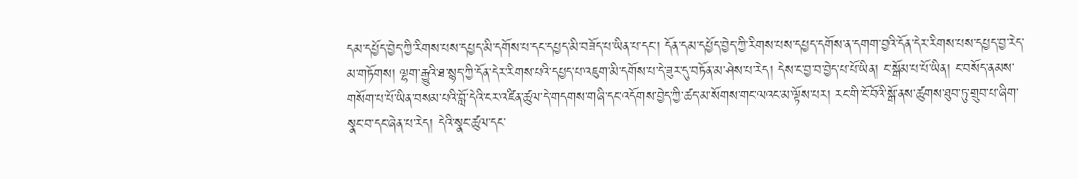དམ་དཔྱོད་བྱེད་ཀྱི་རིགས་པས་དཔྱད་མི་དགོས་པ་དང་དཔྱད་མི་བཟོད་པ་ཡིན་པ་དང་། དོན་དམ་དཔྱོད་བྱེད་ཀྱི་རིགས་པས་དཔྱད་དགོས་ན་དགག་བྱའི་དོན་དེར་རིགས་པས་དཔྱད་བྱ་རེད་མ་གཏོགས། ལྷག་རྒྱུའི་ཐ་སྙད་ཀྱི་དོན་དེར་རིགས་པའི་དཔྱད་པ་འཇུག་མི་དགོས་པ་དེ་ཟུར་དུ་བཏོན་མ་ཤེས་པ་རེད། དེས་ང་བྱ་བ་བྱེད་པ་པོ་ཡིན། ང་སྒོམ་པ་པོ་ཡིན། ང་བསོད་ནམས་གསོག་པ་པོ་ཡིན་བསམ་པའི་བློ་དེའི་ངར་འཛིན་ཚུལ་དེ་གདགས་གཞི་དང་འདོགས་བྱེད་ཀྱི་ཚད་མ་སོགས་གང་ལའང་མ་ལྟོས་པར། རང་གི་ངོ་བོའི་སྒོ་ནས་ཚུགས་ཐུབ་ཏུ་གྲུབ་པ་ཞིག་སྣང་བ་དང་ཞེན་པ་རེད། དེའི་སྣང་ཚུལ་དང་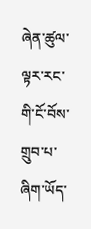ཞེན་ཚུལ་ལྟར་རང་གི་ངོ་བོས་གྲུབ་པ་ཞིག་ཡོད་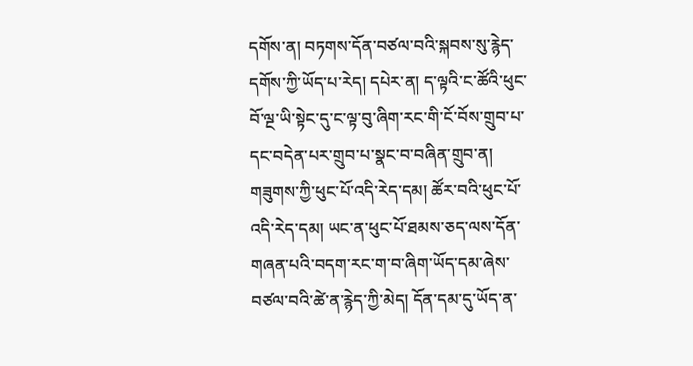དགོས་ན། བཏགས་དོན་བཙལ་བའི་སྐབས་སུ་རྙེད་དགོས་ཀྱི་ཡོད་པ་རེད། དཔེར་ན། ད་ལྟའི་ང་ཚོའི་ཕུང་བོ་ལྔ་ཡི་སྟེང་དུ་ང་ལྟ་བུ་ཞིག་རང་གི་ངོ་བོས་གྲུབ་པ་དང་བདེན་པར་གྲུབ་པ་སྣང་བ་བཞིན་གྲུབ་ན། གཟུགས་ཀྱི་ཕུང་པོ་འདི་རེད་དམ། ཚོར་བའི་ཕུང་པོ་འདི་རེད་དམ། ཡང་ན་ཕུང་པོ་ཐམས་ཅད་ལས་དོན་གཞན་པའི་བདག་རང་ག་བ་ཞིག་ཡོད་དམ་ཞེས་བཙལ་བའི་ཚེ་ན་རྙེད་ཀྱི་མེད། དོན་དམ་དུ་ཡོད་ན་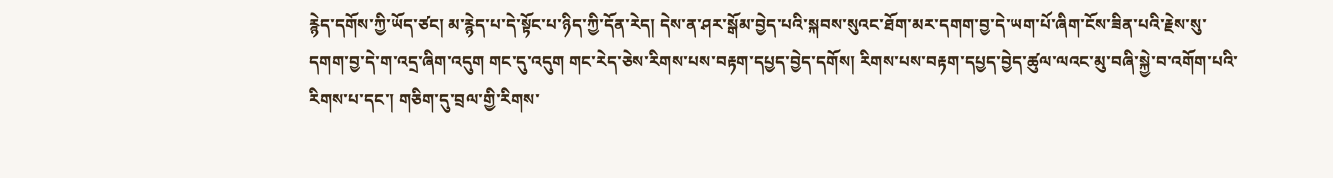རྙེད་དགོས་ཀྱི་ཡོད་ཙང། མ་རྙེད་པ་དེ་སྟོང་པ་ཉིད་ཀྱི་དོན་རེད། དེས་ན་ཤར་སྒོམ་བྱེད་པའི་སྐབས་སུའང་ཐོག་མར་དགག་བྱ་དེ་ཡག་པོ་ཞིག་ངོས་ཟིན་པའི་རྗེས་སུ་དགག་བྱ་དེ་ག་འདྲ་ཞིག་འདུག གང་དུ་འདུག གང་རེད་ཅེས་རིགས་པས་བརྟག་དཔྱད་བྱེད་དགོས། རིགས་པས་བརྟག་དཔྱད་བྱེད་ཚུལ་ལའང་མུ་བཞི་སྐྱེ་བ་འགོག་པའི་རིགས་པ་དང་། གཅིག་དུ་བྲལ་གྱི་རིགས་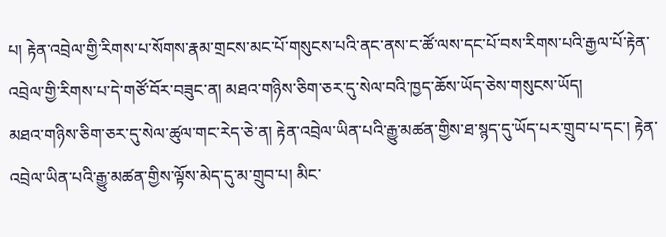པ། རྟེན་འབྲེལ་གྱི་རིགས་པ་སོགས་རྣམ་གྲངས་མང་པོ་གསུངས་པའི་ནང་ནས་ང་ཚོ་ལས་དང་པོ་བས་རིགས་པའི་རྒྱལ་པོ་རྟེན་འབྲེལ་གྱི་རིགས་པ་དེ་གཙོ་བོར་བཟུང་ན། མཐའ་གཉིས་ཅིག་ཅར་དུ་སེལ་བའི་ཁྱད་ཆོས་ཡོད་ཅེས་གསུངས་ཡོད།
མཐའ་གཉིས་ཅིག་ཅར་དུ་སེལ་ཚུལ་གང་རེད་ཅེ་ན། རྟེན་འབྲེལ་ཡིན་པའི་རྒྱུ་མཚན་གྱིས་ཐ་སྙད་དུ་ཡོད་པར་གྲུབ་པ་དང་། རྟེན་འབྲེལ་ཡིན་པའི་རྒྱུ་མཚན་གྱིས་ལྟོས་མེད་དུ་མ་གྲུབ་པ། མིང་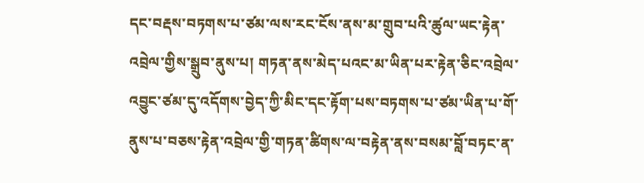དང་བརྡས་བཏགས་པ་ཙམ་ལས་རང་ངོས་ནས་མ་གྲུབ་པའི་ཚུལ་ཡང་རྟེན་འབྲེལ་གྱིས་སྒྲུབ་ནུས་པ། གཏན་ནས་མེད་པའང་མ་ཡིན་པར་རྟེན་ཅིང་འབྲེལ་འབྱུང་ཙམ་དུ་འདོགས་བྱེད་ཀྱི་མིང་དང་རྟོག་པས་བཏགས་པ་ཙམ་ཡིན་པ་གོ་ནུས་པ་བཅས་རྟེན་འབྲེལ་གྱི་གཏན་ཚིགས་ལ་བརྟེན་ནས་བསམ་བློ་བཏང་ན་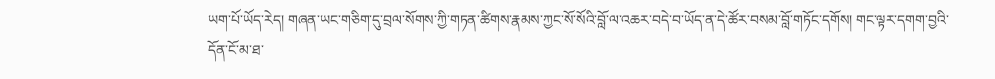ཡག་པོ་ཡོད་རེད། གཞན་ཡང་གཅིག་དུ་བྲལ་སོགས་ཀྱི་གཏན་ཚིགས་རྣམས་ཀྱང་སོ་སོའི་བློ་ལ་འཆར་བདེ་བ་ཡོད་ན་དེ་ཚོར་བསམ་བློ་གཏོང་དགོས། གང་ལྟར་དགག་བྱའི་དོན་ངོ་མ་ཐ་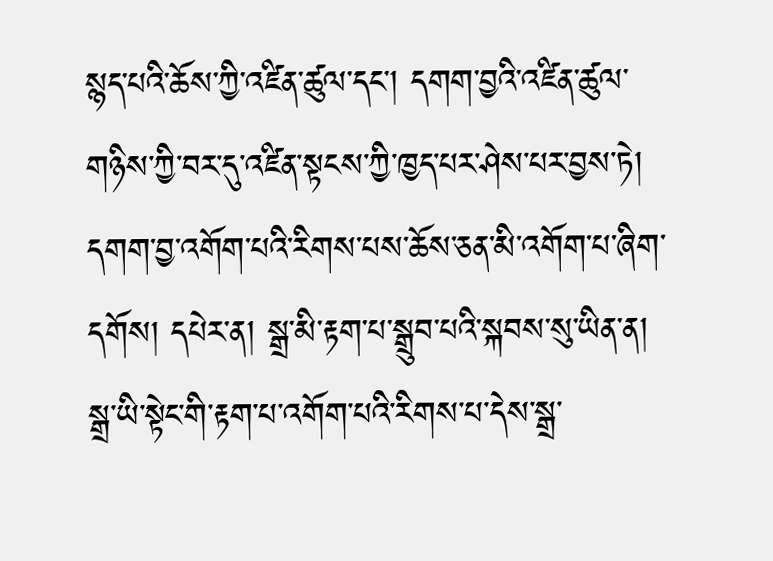སྙད་པའི་ཆོས་ཀྱི་འཛིན་ཚུལ་དང་། དགག་བྱའི་འཛིན་ཚུལ་གཉིས་ཀྱི་བར་དུ་འཛིན་སྟངས་ཀྱི་ཁྱད་པར་ཤེས་པར་བྱས་ཏེ། དགག་བྱ་འགོག་པའི་རིགས་པས་ཆོས་ཅན་མི་འགོག་པ་ཞིག་དགོས། དཔེར་ན། སྒྲ་མི་རྟག་པ་སྒྲུབ་པའི་སྐབས་སུ་ཡིན་ན། སྒྲ་ཡི་སྟེང་གི་རྟག་པ་འགོག་པའི་རིགས་པ་དེས་སྒྲ་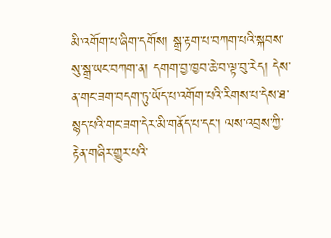མི་འགོག་པ་ཞིག་དགོས། སྒྲ་རྟག་པ་བཀག་པའི་སྐབས་སུ་སྒྲ་ཡང་བཀག་ན། དགག་བྱ་ཁྱབ་ཆེ་བ་ལྟ་བུ་རེད། དེས་ན་གང་ཟག་བདག་ཏུ་ཡོད་པ་འགོག་པའི་རིགས་པ་དེས་ཐ་སྙད་པའི་གང་ཟག་དེར་མི་གནོད་པ་དང་། ལས་འབྲས་ཀྱི་རྟེན་གཞིར་གྱུར་པའི་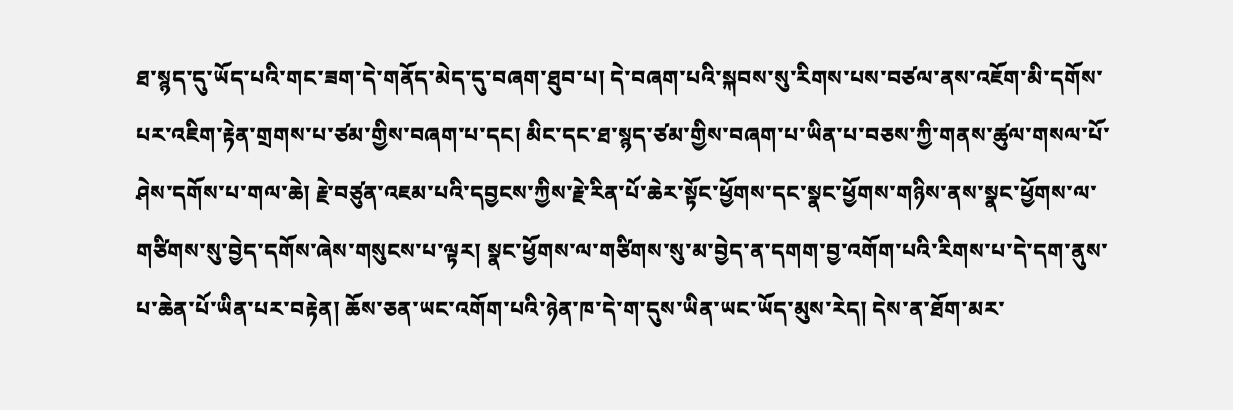ཐ་སྙད་དུ་ཡོད་པའི་གང་ཟག་དེ་གནོད་མེད་དུ་བཞག་ཐུབ་པ། དེ་བཞག་པའི་སྐབས་སུ་རིགས་པས་བཙལ་ནས་འཇོག་མི་དགོས་པར་འཇིག་རྟེན་གྲགས་པ་ཙམ་གྱིས་བཞག་པ་དང། མིང་དང་ཐ་སྙད་ཙམ་གྱིས་བཞག་པ་ཡིན་པ་བཅས་ཀྱི་གནས་ཚུལ་གསལ་པོ་ཤེས་དགོས་པ་གལ་ཆེ། རྗེ་བཙུན་འཇམ་པའི་དབྱངས་ཀྱིས་རྗེ་རིན་པོ་ཆེར་སྟོང་ཕྱོགས་དང་སྣང་ཕྱོགས་གཉིས་ནས་སྣང་ཕྱོགས་ལ་གཙིགས་སུ་བྱེད་དགོས་ཞེས་གསུངས་པ་ལྟར། སྣང་ཕྱོགས་ལ་གཙིགས་སུ་མ་བྱེད་ན་དགག་བྱ་འགོག་པའི་རིགས་པ་དེ་དག་ནུས་པ་ཆེན་པོ་ཡིན་པར་བརྟེན། ཆོས་ཅན་ཡང་འགོག་པའི་ཉེན་ཁ་དེ་ག་དུས་ཡིན་ཡང་ཡོད་མུས་རེད། དེས་ན་ཐོག་མར་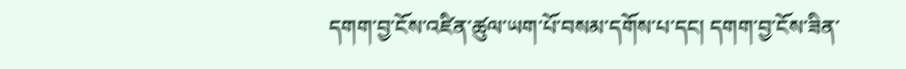དགག་བྱ་ངོས་འཛིན་ཚུལ་ཡག་པོ་བསམ་དགོས་པ་དང། དགག་བྱ་ངོས་ཟིན་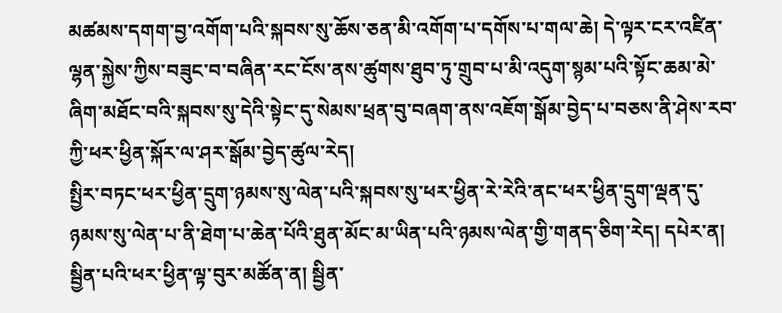མཚམས་དགག་བྱ་འགོག་པའི་སྐབས་སུ་ཆོས་ཅན་མི་འགོག་པ་དགོས་པ་གལ་ཆེ། དེ་ལྟར་ངར་འཛིན་ལྷན་སྐྱེས་ཀྱིས་བཟུང་བ་བཞིན་རང་ངོས་ནས་ཚུགས་ཐུབ་ཏུ་གྲུབ་པ་མི་འདུག་སྙམ་པའི་སྟོང་ཆམ་མེ་ཞིག་མཐོང་བའི་སྐབས་སུ་དེའི་སྟེང་དུ་སེམས་ཕྲན་བུ་བཞག་ནས་འཇོག་སྒོམ་བྱེད་པ་བཅས་ནི་ཤེས་རབ་ཀྱི་ཕར་ཕྱིན་སྐོར་ལ་ཤར་སྒོམ་བྱེད་ཚུལ་རེད།
སྤྱིར་བཏང་ཕར་ཕྱིན་དྲུག་ཉམས་སུ་ལེན་པའི་སྐབས་སུ་ཕར་ཕྱིན་རེ་རེའི་ནང་ཕར་ཕྱིན་དྲུག་ལྡན་དུ་ཉམས་སུ་ལེན་པ་ནི་ཐེག་པ་ཆེན་པོའི་ཐུན་མོང་མ་ཡིན་པའི་ཉམས་ལེན་གྱི་གནད་ཅིག་རེད། དཔེར་ན། སྦྱིན་པའི་ཕར་ཕྱིན་ལྟ་བུར་མཚོན་ན། སྦྱིན་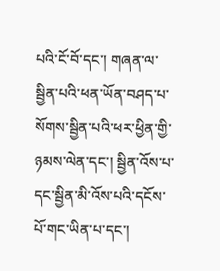པའི་ངོ་བོ་དང་། གཞན་ལ་སྦྱིན་པའི་ཕན་ཡོན་བཤད་པ་སོགས་སྦྱིན་པའི་ཕར་ཕྱིན་གྱི་ཉམས་ལེན་དང་། སྦྱིན་འོས་པ་དང་སྦྱིན་མི་འོས་པའི་དངོས་པོ་གང་ཡིན་པ་དང་།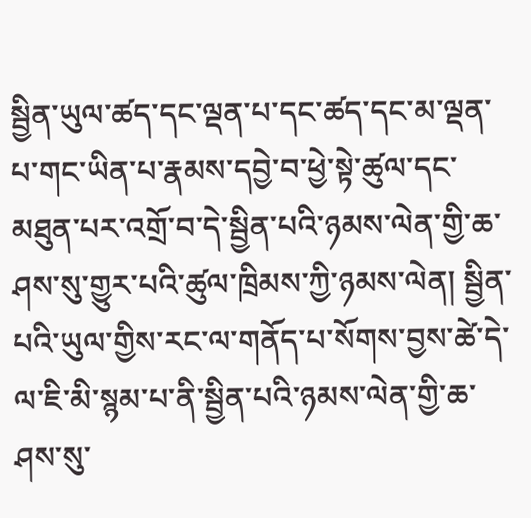སྦྱིན་ཡུལ་ཚད་དང་ལྡན་པ་དང་ཚད་དང་མ་ལྡན་པ་གང་ཡིན་པ་རྣམས་དབྱེ་བ་ཕྱེ་སྟེ་ཚུལ་དང་མཐུན་པར་འགྲོ་བ་དེ་སྦྱིན་པའི་ཉམས་ལེན་གྱི་ཆ་ཤས་སུ་གྱུར་པའི་ཚུལ་ཁྲིམས་ཀྱི་ཉམས་ལེན། སྦྱིན་པའི་ཡུལ་གྱིས་རང་ལ་གནོད་པ་སོགས་བྱས་ཚེ་དེ་ལ་ཇི་མི་སྙམ་པ་ནི་སྦྱིན་པའི་ཉམས་ལེན་གྱི་ཆ་ཤས་སུ་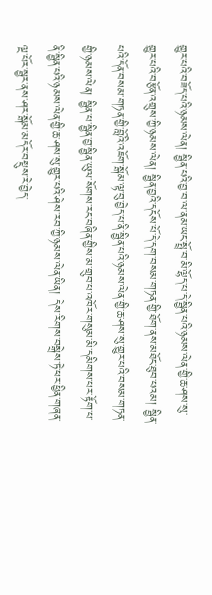གྱུར་པའི་བཟོད་པའི་ཉམས་ལེན། སྦྱིན་པའི་བྱ་བ་ལ་ནམ་ཡང་སྤྲོ་བ་མི་ལྷོད་པ་དེ་སྦྱིན་པའི་ཉམས་ལེན་གྱི་ཆ་ཤས་སུ་གྱུར་པའི་བརྩོན་འགྲུས་ཀྱི་ཉམས་ལེན། སྦྱིན་བྱའི་དངོས་པོ་དེ་དག་བསམ་གཏན་གྱི་ཐོག་ནས་མཐོང་ཐུབ་པའམ། སྦྱིན་པའི་དོན་བསམ་གཏན་གྱི་བློའི་འཇོག་སྒོམ་ལྟ་བུ་བྱེད་པ་ནི་སྦྱིན་པའི་ཉམས་ལེན་གྱི་ཆ་ཤས་སུ་གྱུར་པའི་བསམ་གཏན་གྱི་ཉམས་ལེན། སྦྱིན་པ་སྦྱིན་བྱ་སྦྱིན་ཡུལ་སོགས་རང་བཞིན་གྱིས་མ་གྲུབ་པ་འཁོར་གསུམ་མི་དམིགས་པར་རྟོག་པ་ནི་སྦྱིན་པའི་ཉམས་ལེན་གྱི་ཆ་ཤས་སུ་གྱུར་པའི་ཤེས་རབ་ཀྱི་ཉམས་ལེན་ཡིན། དེས་རིགས་བསྒྲེས་ཏེ་ཕར་ཕྱིན་གཞན་ལྔ་པོར་སྦྱར་ནས་ཤར་སྒོམ་མདོར་བསྡུས་རེ་བྱེད་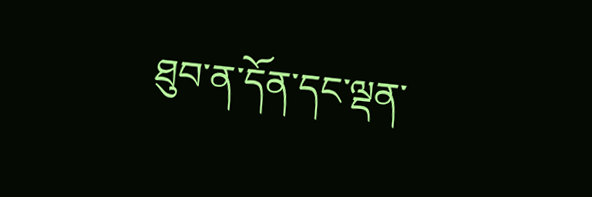ཐུབ་ན་དོན་དང་ལྡན་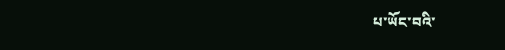པ་ཡོང་བའི་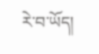རེ་བ་ཡོད།